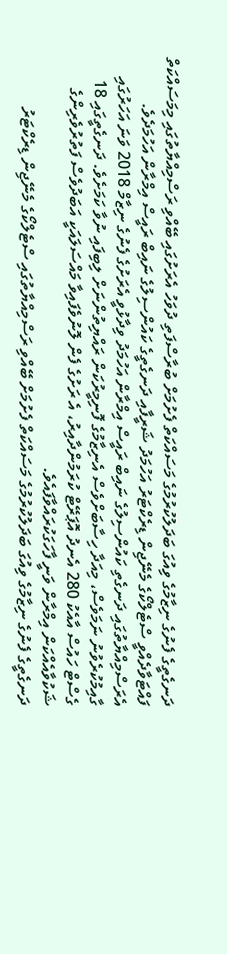ދަނގެތީގެ ފެނުގެ ނިޒާމުގެ ވިއުގަ ބަދަލުކުރުމުގެ މަސައްކަތް ފެށުމަށް ބުރާސްފަތި ދުވަހު އެރަށުގައި ބޭއްވި ރަސްމިއްޔާތުގައި މިމަސައްކަތް ފައްޓަވާދެއްވީ ސްޓެލްކޯގެ މެނޭޖިން ޑިރެކްޓަރު އަހުމަދު ޝަރީފާއި ދަނގެތީގެ ކައުންސިލުގެ ނައިބް ރައީސް އިމްރާން އަހުމަދެވެ.
އެރަސްމިއްޔާތުގައި ދަނގެތި ކައުންސިލުގެ ނައިބް ރައީސް އިމްރާން އަހުމަދު ވިދާޅުވީ އެރަށުގެ ފެނުގެ ނިޒާމް 2018 ވަނަ އަހަރުގައި ގާއިމުކުރެވުނު ނަމަވެސް، މިއަދާ ހިސާބަށްވެސް އެނިޒާމުގެ ފޮނިމީރުކަން ރައްޔިތުންނަށް ލިބިފައި ނުވާ ކަމަށެވެ. ދަނގެތީގައި 18 ގެސްޓް ހައުސް އާއެކު 280 އެނދު އޮޕަރޭޓް ކުރަމުންދާއިރު، އެ ރަށުގެ ފެން ލޮނުވެފައިވާ މައްސަލައަކީ އަބަދުވެސް ފަތުރުވެރިންގެ ޝަކުވާއެއްކަން އިމްރާން ވަނީ ފާހަގަކުރައްވާފައެވެ.
ދަނގެތީގެ ފެނުގެ ނިޒާމުގެ ވިއުގަ ބަދަލުކުރުމުގެ މަސައްކަތް ފެށުމަށް ބޭއްވި ރަސްމިއްޔާތުގައި ސްޓެލްކޯގެ މެނޭޖިން ޑިރެކްޓަރު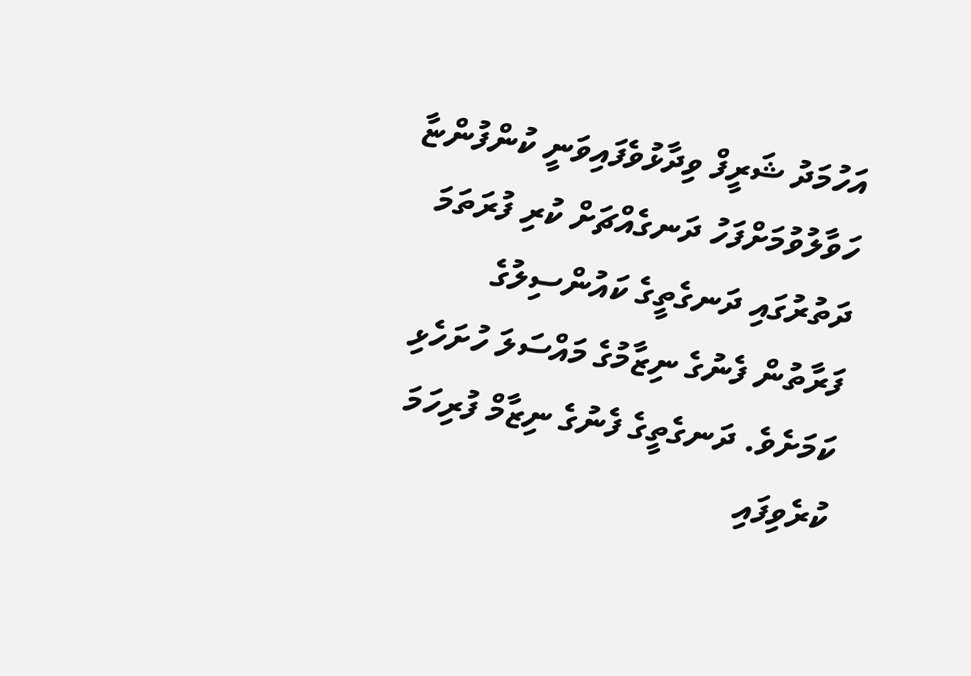އަހުމަދު ޝަރީފް ވިދާޅުވެފައިވަނީ ކުންފުންޏާ ހަވާލުވުމަށްފަހު ދަނގެއްޗަށް ކުރި ފުރަތަމަ ދަތުރުގައި ދަނގެތީގެ ކައުންސިލުގެ ފަރާތުން ފެނުގެ ނިޒާމުގެ މައްސަލަ ހުށަހެޅި ކަމަށެވެ. ދަނގެތީގެ ފެނުގެ ނިޒާމް ފުރިހަމަ ކުރެވިފައި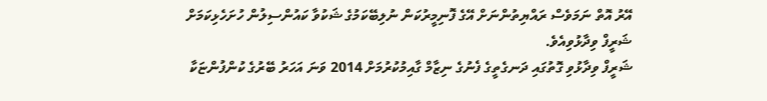އޭރު އޮތް ނަމަވެސް ރައްޔިތުންނަށް އޭގެ ފޮނިމީރުކަން ނުލިބޭކަމުގެ ޝަކުވާ ކައުންސިލުން ހުށަހެޅިކަމަށް ޝަރީފް ވިދާޅުވިއެވެ.
ޝަރީފް ވިދާޅުވި ގޮތުގައި ދަނގެތީގެ ފެނުގެ ނިޒާމް ގާއިމުކުރުމަށް 2014 ވަނަ އަހަރު ބޭރުގެ ކުންފުންޏަކާ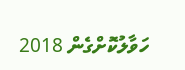ހަވާލުކޮށްގެން 2018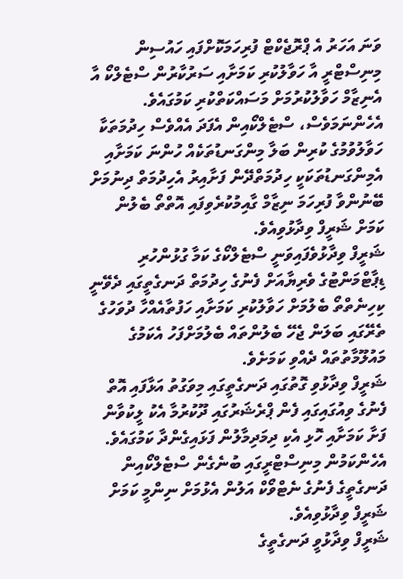ވަނަ އަހަރު އެ ޕްރޮޖެކްޓް ފުރިހަމަކޮށްފައި ހައުސިން މިނިސްޓްރީ އާ ހަވާލުކުރި ކަމަށާއި ސަރުކާރުން ސްޓެލްކޯ އާ އެނިޒާމް ހަވާލުކުރުމަށް މަސައްކަތްކުރި ކަމުގައެވެ. އެހެންނަމަވެސް، ސްޓެލްކޯއިން އެފަދަ އެއްވެސް ހިދުމަތަކާ ހަވާލުވުމުގެ ކުރިން ބަލާ މިންގަނޑުތަކެއް ހުންނަ ކަމަށާއި އެމިންގަނޑުތަކަކީ ހިދުމަތްދޭން ފަށާއިރު އެހިދުމަތް ދިނުމަށް ބޭނުންވާ ފުރިހަމަ ނިޒާމް ގާއިމުކުރެވިފައި އޮތްތޯ ބެލުން ކަމަށް ޝަރީފް ވިދާޅުވިއެވެ.
ޝަރީފް ވިދާޅުވެފައިވަނީ ސްޓެލްކޯގެ ކަމާ ގުޅުންހުރި ޑިޕާޓްމަންޓުގެ ވެރިޔާއަށް ފެނުގެ ހިދުމަތް ދަނގެތީގައި ދެވޭނީ ކިހިނެތްތޯ ބެލުމަށް ހަވާލުކުރި ކަމަށާއި ހަފުތާއެއްހާ ދުވަހުގެ ތެރޭގައި ބަލަން ޖެހޭ ބެލުންތައް ބެލުމަށްފަހު އެކަމުގެ މައުލޫމާތުތައް ދެއްވި ކަމަށެވެ.
ޝަރީފް ވިދާޅުވި ގޮތުގައި ދަނގެތީގައި މިވަގުތު އަޅާފައި އޮތް ފެނުގެ ވިއުގައިގައި ފެން ޕްރެޝަރުގައި ދޫކުރުމާ އެކު ލީކުވާން ފަށާ ކަމަށާއި ހޮޅި އެކި ދިމަދިމާލުން ފަޅައިގެންދާ ކަމުގައެވެ. އެހެންކަމުން މިނިސްޓްރީގައި ބުނެގެން ސްޓެލްކޯއިން ދަނގެތީގެ ފެނުގެ ނެޓްވޯކް އަލުން އެޅުމަށް ނިންމީ ކަމަށް ޝަރީފް ވިދާޅުވިއެވެ.
ޝަރީފް ވިދާޅުވީ ދަނގެތީގެ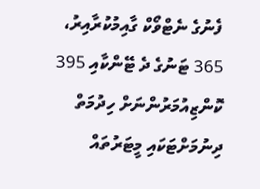ފެނުގެ ނެޓްވޯކް ގާއިމުކުރާއިރު، 365 ޓަނުގެ ދެ ޓޭންކާއި 395 ކޮންޒިއުމަރުންނަށް ހިދުމަތް ދިނުމަށްޓަކައި މީޓަރުތައް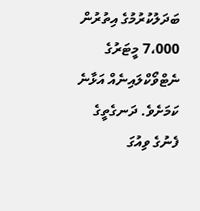ބަދަލުކުރުމުގެ އިތުރުން 7،000 މީޓަރުގެ ނެޓްވޯކްލައިނެއް އަޅާނެ ކަމަށެވެ. ދަނގެތީގެ ފެނުގެ ވިއުގަ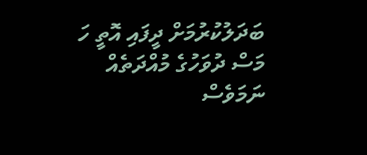ބަދަލުކުރުމަށް ދީފައި އޮތީ ހަ މަސް ދުވަހުގެ މުއްދަތެއް ނަމަވެސް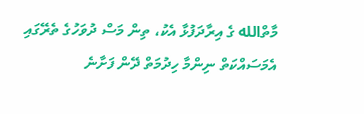މާތްالله ގެ އިރާދަފުޅާ އެކު، ތިން މަސް ދުވަހުގެ ތެރޭގައި އެމަސައްކަތް ނިންމާ ހިދުމަތް ދޭން ފަށާނެ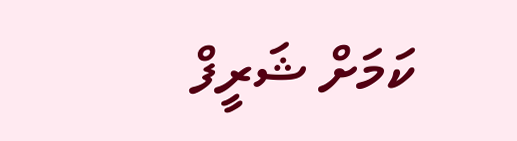ކަމަށް ޝަރީފް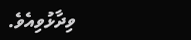ވިދާޅުވިއެވެ.